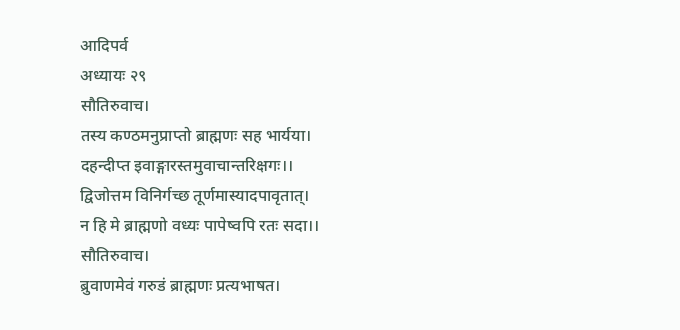आदिपर्व
अध्यायः २९
सौतिरुवाच।
तस्य कण्ठमनुप्राप्तो ब्राह्मणः सह भार्यया।
दहन्दीप्त इवाङ्गारस्तमुवाचान्तरिक्षगः।।
द्विजोत्तम विनिर्गच्छ तूर्णमास्यादपावृतात्।
न हि मे ब्राह्मणो वध्यः पापेष्वपि रतः सदा।।
सौतिरुवाच।
ब्रुवाणमेवं गरुडं ब्राह्मणः प्रत्यभाषत।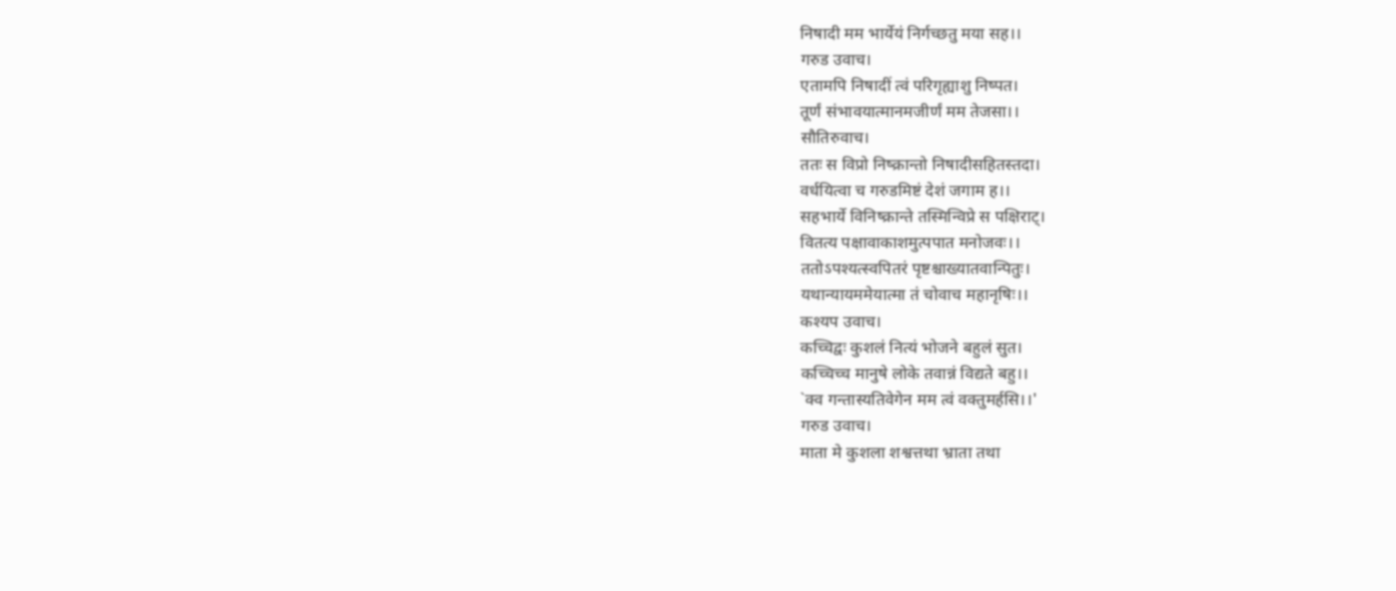निषादी मम भार्येयं निर्गच्छतु मया सह।।
गरुड उवाच।
एतामपि निषादीं त्वं परिगृह्याशु निष्पत।
तूर्णं संभावयात्मानमजीर्णं मम तेजसा।।
सौतिरुवाच।
ततः स विप्रो निष्क्रान्तो निषादीसहितस्तदा।
वर्धयित्वा च गरुडमिष्टं देशं जगाम ह।।
सहभार्ये विनिष्क्रान्ते तस्मिन्विप्रे स पक्षिराट्।
वितत्य पक्षावाकाशमुत्पपात मनोजवः।।
ततोऽपश्यत्स्वपितरं पृष्टश्चाख्यातवान्पितुः।
यथान्यायममेयात्मा तं चोवाच महानृषिः।।
कश्यप उवाच।
कच्चिद्वः कुशलं नित्यं भोजने बहुलं सुत।
कच्चिच्च मानुषे लोके तवान्नं विद्यते बहु।।
`क्व गन्तास्यतिवेगेन मम त्वं वक्तुमर्हसि।।'
गरुड उवाच।
माता मे कुशला शश्वत्तथा भ्राता तथा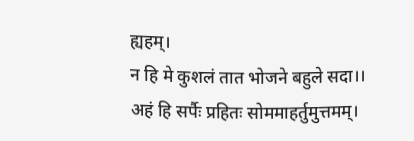ह्यहम्।
न हि मे कुशलं तात भोजने बहुले सदा।।
अहं हि सर्पैः प्रहितः सोममाहर्तुमुत्तमम्।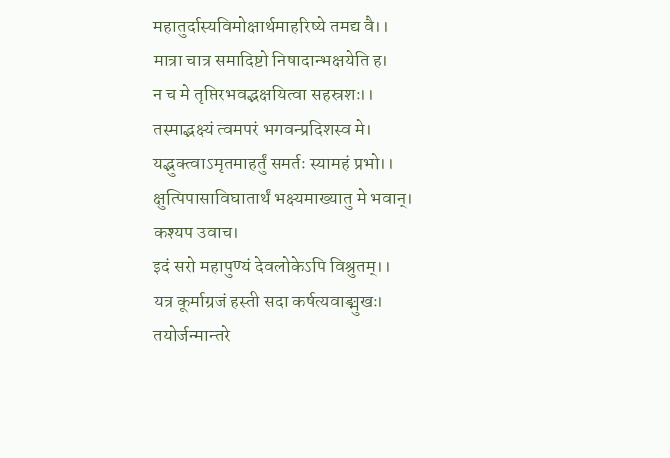महातुर्दास्यविमोक्षार्थमाहरिष्ये तमद्य वै।।
मात्रा चात्र समादिष्टो निषादान्भक्षयेति ह।
न च मे तृप्तिरभवद्भक्षयित्वा सहस्रशः।।
तस्माद्भक्ष्यं त्वमपरं भगवन्प्रदिशस्व मे।
यद्भुक्त्वाऽमृतमाहर्तुं समर्तः स्यामहं प्रभो।।
क्षुत्पिपासाविघातार्थं भक्ष्यमाख्यातु मे भवान्।
कश्यप उवाच।
इदं सरो महापुण्यं देवलोकेऽपि विश्रुतम्।।
यत्र कूर्माग्रजं हस्ती सदा कर्षत्यवाङ्मुखः।
तयोर्जन्मान्तरे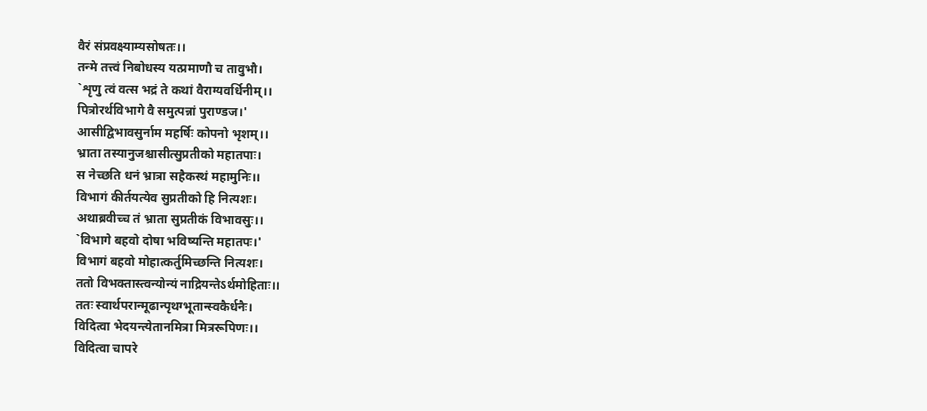वैरं संप्रवक्ष्याम्यसोषतः।।
तन्मे तत्त्वं निबोधस्य यत्प्रमाणौ च तावुभौ।
`शृणु त्वं वत्स भद्रं ते कथां वैराग्यवर्धिनीम्।।
पित्रोरर्थविभागे वै समुत्पन्नां पुराण्डज।'
आसीद्विभावसुर्नाम महर्षिः कोपनो भृशम्।।
भ्राता तस्यानुजश्चासीत्सुप्रतीको महातपाः।
स नेच्छति धनं भ्रात्रा सहैकस्थं महामुनिः।।
विभागं कीर्तयत्येव सुप्रतीको हि नित्यशः।
अथाब्रवीच्च तं भ्राता सुप्रतीकं विभावसुः।।
`विभागे बहवो दोषा भविष्यन्ति महातपः।'
विभागं बहवो मोहात्कर्तुमिच्छन्ति नित्यशः।
ततो विभक्तास्त्वन्योन्यं नाद्रियन्तेऽर्थमोहिताः।।
ततः स्वार्थपरान्मूढान्पृथग्भूतान्स्वकैर्धनैः।
विदित्वा भेदयन्त्येतानमित्रा मित्ररूपिणः।।
विदित्वा चापरे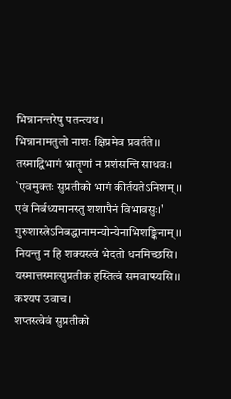भिन्नानन्तरेषु पतन्त्यथ।
भिन्नानामतुलो नाशः क्षिप्रमेव प्रवर्तते।।
तस्माद्विभागं भ्रातॄणां न प्रशंसन्ति साधवः।
`एवमुक्तः सुप्रतीको भागं कीर्तयतेऽनिशम्।।
एवं निर्बध्यमानस्तु शशापैनं विभावसुः।'
गुरुशास्त्रेऽनिबद्धानामन्योन्येनाभिशङ्किनाम्।।
नियन्तु न हि शक्यस्त्वं भेदतो धनमिच्छसि।
यस्मात्तस्मात्सुप्रतीक हस्तित्वं समवाप्स्यसि।।
कश्यप उवाच।
शप्तस्त्वेवं सुप्रतीको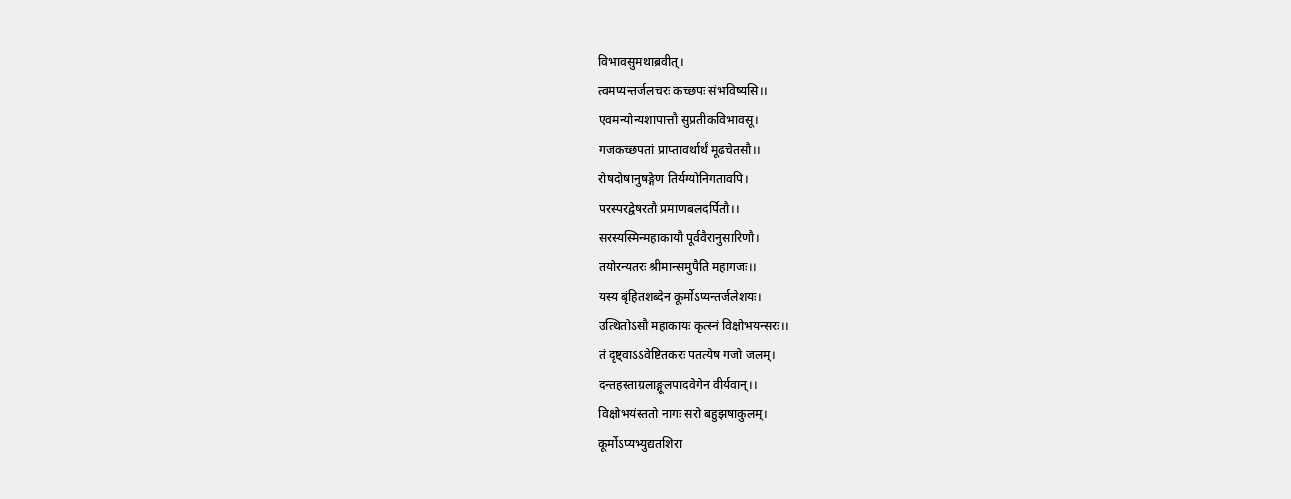विभावसुमथाब्रवीत्।
त्वमप्यन्तर्जलचरः कच्छपः संभविष्यसि।।
एवमन्योन्यशापात्तौ सुप्रतीकविभावसू।
गजकच्छपतां प्राप्तावर्थार्थं मूढचेतसौ।।
रोषदोषानुषङ्गेण तिर्यग्योनिगतावपि।
परस्परद्वेषरतौ प्रमाणबलदर्पितौ।।
सरस्यस्मिन्महाकायौ पूर्ववैरानुसारिणौ।
तयोरन्यतरः श्रीमान्समुपैति महागजः।।
यस्य बृंहितशब्देन कूर्मोऽप्यन्तर्जलेशयः।
उत्थितोऽसौ महाकायः कृत्स्नं विक्षोभयन्सरः।।
तं दृष्ट्वाऽऽवेष्टितकरः पतत्येष गजो जलम्।
दन्तहस्ताग्रलाङ्गूलपादवेगेन वीर्यवान्।।
विक्षोभयंस्ततो नागः सरो बहुझषाकुलम्।
कूर्मोऽप्यभ्युद्यतशिरा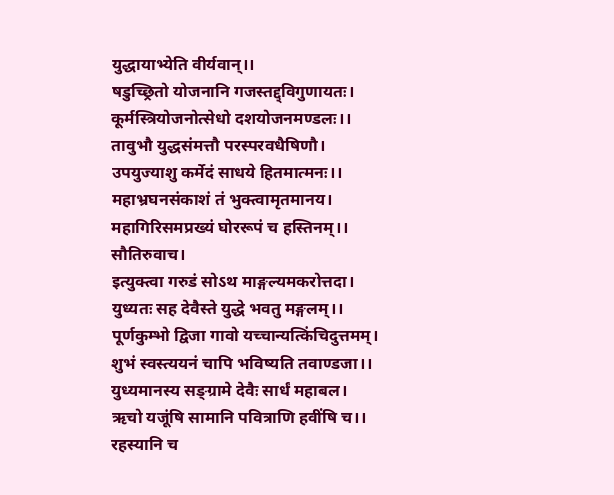युद्धायाभ्येति वीर्यवान्।।
षडुच्छ्रितो योजनानि गजस्तद्द्विगुणायतः।
कूर्मस्त्रियोजनोत्सेधो दशयोजनमण्डलः।।
तावुभौ युद्धसंमत्तौ परस्परवधैषिणौ।
उपयुज्याशु कर्मेदं साधये हितमात्मनः।।
महाभ्रघनसंकाशं तं भुक्त्वामृतमानय।
महागिरिसमप्रख्यं घोररूपं च हस्तिनम्।।
सौतिरुवाच।
इत्युक्त्वा गरुडं सोऽथ माङ्गल्यमकरोत्तदा।
युध्यतः सह देवैस्ते युद्धे भवतु मङ्गलम्।।
पूर्णकुम्भो द्विजा गावो यच्चान्यत्किंचिदुत्तमम्।
शुभं स्वस्त्ययनं चापि भविष्यति तवाण्डजा।।
युध्यमानस्य सङ्ग्रामे देवैः सार्धं महाबल।
ऋचो यजूंषि सामानि पवित्राणि हवींषि च।।
रहस्यानि च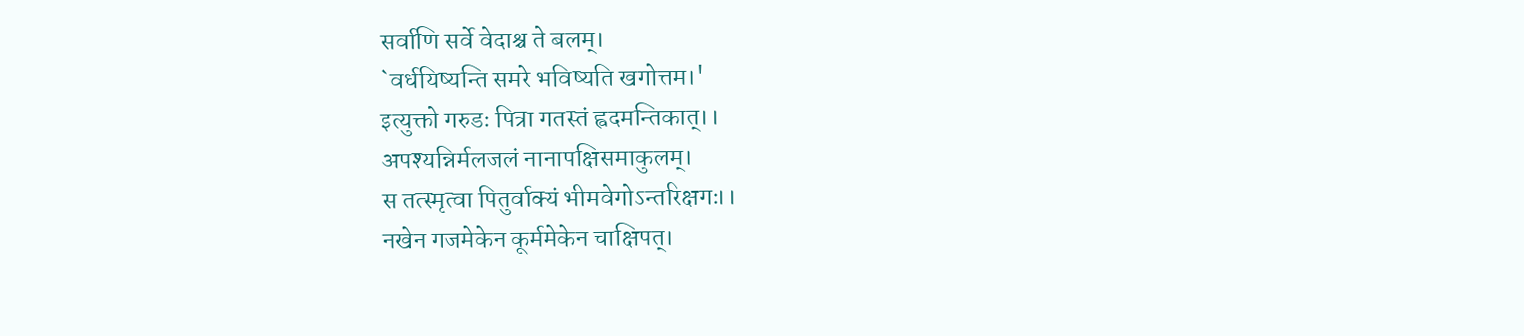सर्वाणि सर्वे वेदाश्च ते बलम्।
`वर्धयिष्यन्ति समरे भविष्यति खगोत्तम।'
इत्युक्तो गरुडः पित्रा गतस्तं ह्वदमन्तिकात्।।
अपश्यन्निर्मलजलं नानापक्षिसमाकुलम्।
स तत्स्मृत्वा पितुर्वाक्यं भीमवेगोऽन्तरिक्षगः।।
नखेन गजमेकेन कूर्ममेकेन चाक्षिपत्।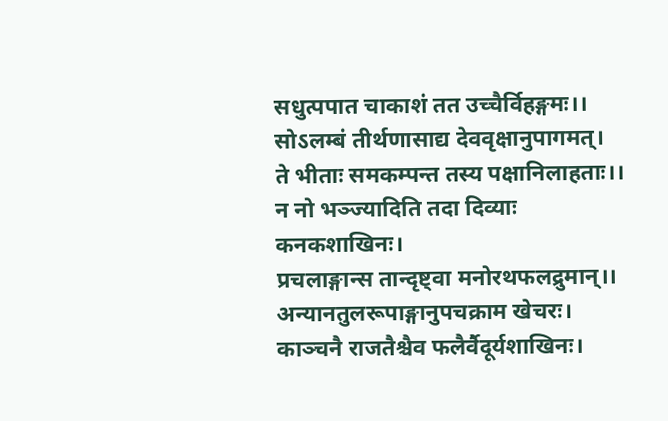सधुत्पपात चाकाशं तत उच्चैर्विहङ्गमः।।
सोऽलम्बं तीर्थणासाद्य देववृक्षानुपागमत्।
ते भीताः समकम्पन्त तस्य पक्षानिलाहताः।।
न नो भञ्ज्यादिति तदा दिव्याः कनकशाखिनः।
प्रचलाङ्गान्स तान्दृष्ट्वा मनोरथफलद्रुमान्।।
अन्यानतुलरूपाङ्गानुपचक्राम खेचरः।
काञ्चनै राजतैश्चैव फलैर्वैदूर्यशाखिनः।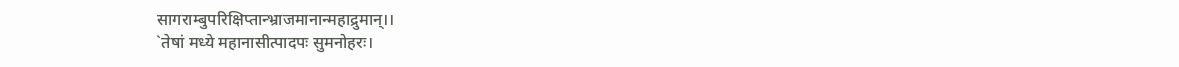सागराम्बुपरिक्षिप्तान्भ्राजमानान्महाद्रुमान्।।
`तेषां मध्ये महानासीत्पादपः सुमनोहरः।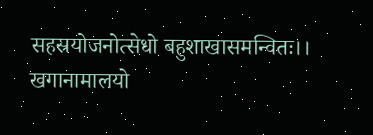सहस्रयोजनोत्सेधो बहुशाखासमन्वितः।।
खगानामालयो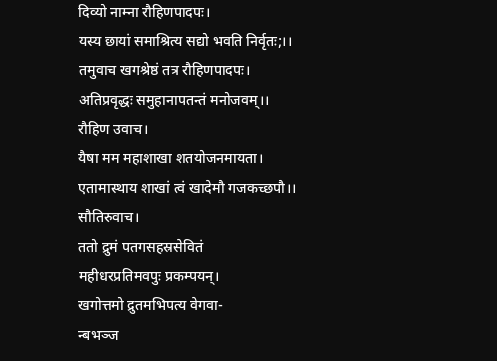दिव्यो नाम्ना रौहिणपादपः।
यस्य छायां समाश्रित्य सद्यो भवति निर्वृतः;।।
तमुवाच खगश्रेष्ठं तत्र रौहिणपादपः।
अतिप्रवृद्धः समुहानापतन्तं मनोजवम्।।
रौहिण उवाच।
यैषा मम महाशाखा शतयोजनमायता।
एतामास्थाय शाखां त्वं खादेमौ गजकच्छपौ।।
सौतिरुवाच।
ततो द्रुमं पतगसहस्रसेवितं
महीधरप्रतिमवपुः प्रकम्पयन्।
खगोत्तमो द्रुतमभिपत्य वेगवा-
न्बभञ्ज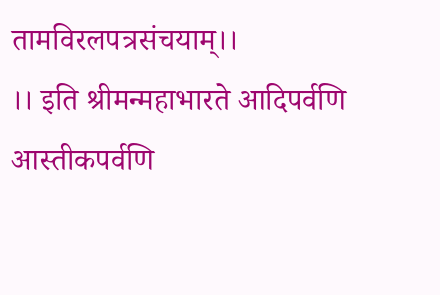तामविरलपत्रसंचयाम्।।
।। इति श्रीमन्महाभारते आदिपर्वणि
आस्तीकपर्वणि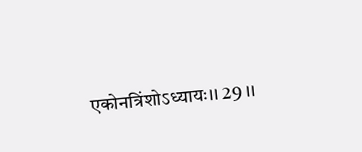एकोनत्रिंशोऽध्यायः।। 29 ।।